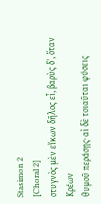Stasimon 2
[Choral 2]
στυγνὸς μὲν εἴκων δῆλος εἶ, βαρὺς δʼ, ὅταν
Κρέων
θυμοῦ περάσῃς· αἱ δὲ τοιαῦται φύσεις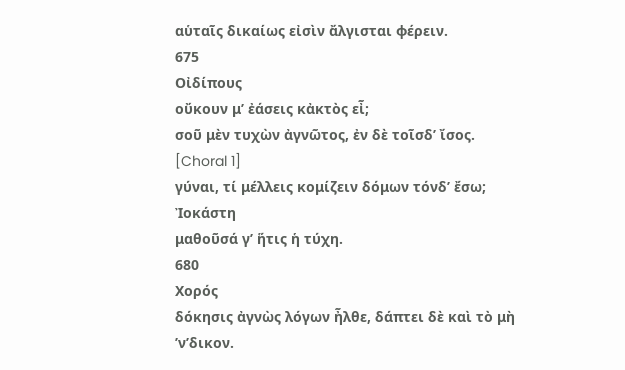αὑταῖς δικαίως εἰσὶν ἄλγισται φέρειν.
675
Οἰδίπους
οὔκουν μʼ ἐάσεις κἀκτὸς εἶ;
σοῦ μὲν τυχὼν ἀγνῶτος, ἐν δὲ τοῖσδʼ ἴσος.
[Choral 1]
γύναι, τί μέλλεις κομίζειν δόμων τόνδʼ ἔσω;
Ἰοκάστη
μαθοῦσά γʼ ἥτις ἡ τύχη.
680
Χορός
δόκησις ἀγνὼς λόγων ἦλθε, δάπτει δὲ καὶ τὸ μὴ ʼνʼδικον.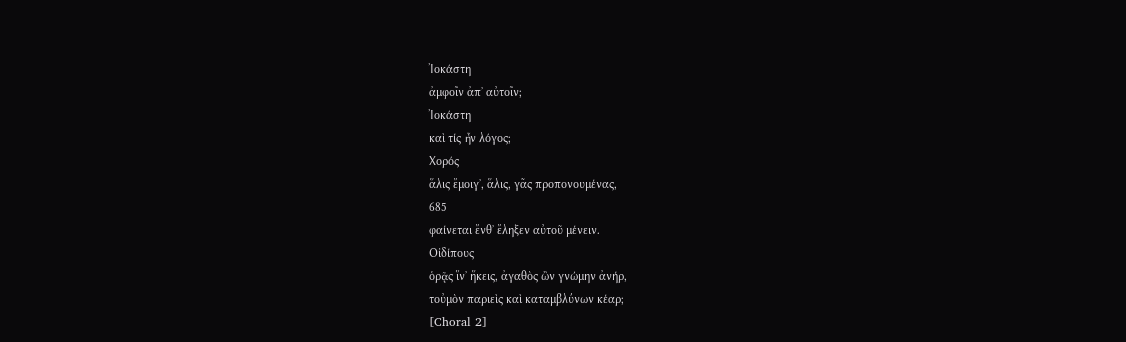Ἰοκάστη
ἀμφοῖν ἀπʼ αὐτοῖν;
Ἰοκάστη
καὶ τίς ἦν λόγος;
Χορός
ἅλις ἔμοιγʼ, ἅλις, γᾶς προπονουμένας,
685
φαίνεται ἔνθʼ ἔληξεν αὐτοῦ μένειν.
Οἰδίπους
ὁρᾷς ἵνʼ ἥκεις, ἀγαθὸς ὢν γνώμην ἀνήρ,
τοὐμὸν παριεὶς καὶ καταμβλύνων κέαρ;
[Choral 2]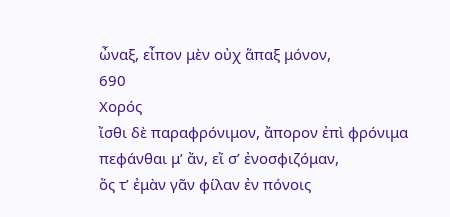ὦναξ, εἶπον μὲν οὐχ ἅπαξ μόνον,
690
Χορός
ἴσθι δὲ παραφρόνιμον, ἄπορον ἐπὶ φρόνιμα
πεφάνθαι μʼ ἄν, εἴ σʼ ἐνοσφιζόμαν,
ὅς τʼ ἐμὰν γᾶν φίλαν ἐν πόνοις